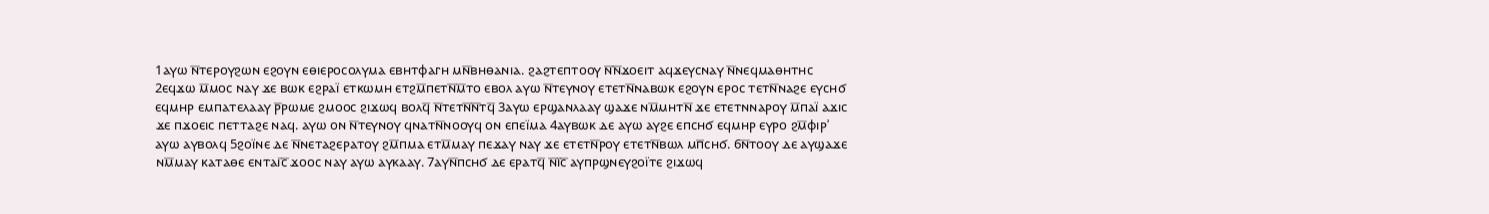1ⲁⲩⲱ ⲛ̅ⲧⲉⲣⲟⲩϩⲱⲛ ⲉϩⲟⲩⲛ ⲉⲑⲓⲉⲣⲟⲥⲟⲗⲩⲙⲁ ⲉⲃⲏⲧⲫⲁⲅⲏ ⲙⲛ̅ⲃⲏⲑⲁⲛⲓⲁ. ϩⲁϩⲧⲉⲡⲧⲟⲟⲩ ⲛ̅ⲛ̅ϫⲟⲉⲓⲧ ⲁϥϫⲉⲩⲥⲛⲁⲩ ⲛ̅ⲛⲉϥⲙⲁⲑⲏⲧⲏⲥ 2ⲉϥϫⲱ ⲙ̅ⲙⲟⲥ ⲛⲁⲩ ϫⲉ ⲃⲱⲕ ⲉϩⲣⲁⲓ̈ ⲉⲧⲕⲱⲙⲏ ⲉⲧϩⲙ̅ⲡⲉⲧⲛ̅ⲙ̅ⲧⲟ ⲉⲃⲟⲗ ⲁⲩⲱ ⲛ̅ⲧⲉⲩⲛⲟⲩ ⲉⲧⲉⲧⲛ̅ⲛⲁⲃⲱⲕ ⲉϩⲟⲩⲛ ⲉⲣⲟⲥ ⲧⲉⲧⲛ̅ⲛⲁϩⲉ ⲉⲩⲥⲏϭ ⲉϥⲙⲏⲣ ⲉⲙⲡⲁⲧⲉⲗⲁⲁⲩ ⲣ̅ⲣⲱⲙⲉ ϩⲙⲟⲟⲥ ϩⲓϫⲱϥ ⲃⲟⲗϥ̅ ⲛ̅ⲧⲉⲧⲛ̅ⲛ̅ⲧϥ̅ 3ⲁⲩⲱ ⲉⲣϣⲁⲛⲗⲁⲁⲩ ϣⲁϫⲉ ⲛⲙ̅ⲙⲏⲧⲛ̅ ϫⲉ ⲉⲧⲉⲧⲛⲛⲁⲣⲟⲩ ⲙ̅ⲡⲁⲓ̈ ⲁϫⲓⲥ ϫⲉ ⲡϫⲟⲉⲓⲥ ⲡⲉⲧⲧⲁϩⲉ ⲛⲁϥ. ⲁⲩⲱ ⲟⲛ ⲛ̅ⲧⲉⲩⲛⲟⲩ ϥⲛⲁⲧⲛ̅ⲛⲟⲟⲩϥ ⲟⲛ ⲉⲡⲉⲓ̈ⲙⲁ 4ⲁⲩⲃⲱⲕ ⲇⲉ ⲁⲩⲱ ⲁⲩϩⲉ ⲉⲡⲥⲏϭ ⲉϥⲙⲏⲣ ⲉⲩⲣⲟ ϩⲙ̅ⲫⲓⲣʾ ⲁⲩⲱ ⲁⲩⲃⲟⲗϥ 5ϩⲟⲓ̈ⲛⲉ ⲇⲉ ⲛ̅ⲛⲉⲧⲁϩⲉⲣⲁⲧⲟⲩ ϩⲙ̅ⲡⲙⲁ ⲉⲧⲙ̅ⲙⲁⲩ ⲡⲉϫⲁⲩ ⲛⲁⲩ ϫⲉ ⲉⲧⲉⲧⲛ̅ⲣⲟⲩ ⲉⲧⲉⲧⲛ̅ⲃⲱⲗ ⲙⲡ̅ⲥⲏϭ. 6ⲛ̅ⲧⲟⲟⲩ ⲇⲉ ⲁⲩϣⲁϫⲉ ⲛⲙ̅ⲙⲁⲩ ⲕⲁⲧⲁⲑⲉ ⲉⲛⲧⲁⲓ̅ⲥ̅ ϫⲟⲟⲥ ⲛⲁⲩ ⲁⲩⲱ ⲁⲩⲕⲁⲁⲩ. 7ⲁⲩⲛ̅ⲡⲥⲏϭ ⲇⲉ ⲉⲣⲁⲧϥ̅ ⲛ̅ⲓ̅ⲥ̅ ⲁⲩⲡⲣϣⲛⲉⲩϩⲟⲓ̈ⲧⲉ ϩⲓϫⲱϥ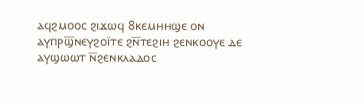ⲁϥϩⲙⲟⲟⲥ ϩⲓϫⲱϥ 8ⲕⲉⲙⲏⲏϣⲉ ⲟⲛ ⲁⲩⲡⲣϣ̅ⲛⲉⲩϩⲟⲓ̈ⲧⲉ ϩⲛ̅ⲧⲉϩⲓⲏ ϩⲉⲛⲕⲟⲟⲩⲉ ⲇⲉ ⲁⲩϣⲱⲱⲧ ⲛ̅ϩⲉⲛⲕⲗⲁⲇⲟⲥ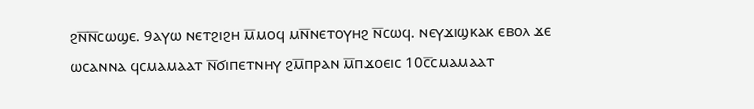ϩⲛ̅ⲛ̅ⲥⲱϣⲉ. 9ⲁⲩⲱ ⲛⲉⲧϩⲓϩⲏ ⲙ̅ⲙⲟϥ ⲙⲛ̅ⲛⲉⲧⲟⲩⲏϩ ⲛ̅ⲥⲱϥ. ⲛⲉⲩϫⲓϣⲕⲁⲕ ⲉⲃⲟⲗ ϫⲉ ⲱⲥⲁⲛⲛⲁ ϥⲥⲙⲁⲙⲁⲁⲧ ⲛ̅ϭⲓⲡⲉⲧⲛⲏⲩ ϩⲙ̅ⲡⲣⲁⲛ ⲙ̅ⲡϫⲟⲉⲓⲥ 10ⲥ̅ⲥⲙⲁⲙⲁⲁⲧ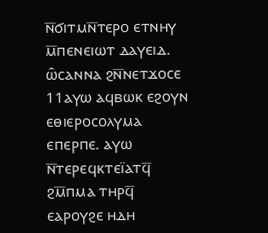ⲛ̅ϭⲓⲧⲙⲛ̅ⲧⲉⲣⲟ ⲉⲧⲛⲏⲩ ⲙ̅ⲡⲉⲛⲉⲓⲱⲧ ⲇⲁⲩⲉⲓⲇ. ⲱ̑ⲥⲁⲛⲛⲁ ϩⲛ̅ⲛⲉⲧϫⲟⲥⲉ 11ⲁⲩⲱ ⲁϥⲃⲱⲕ ⲉϩⲟⲩⲛ ⲉⲑⲓⲉⲣⲟⲥⲟⲗⲩⲙⲁ ⲉⲡⲉⲣⲡⲉ. ⲁⲩⲱ ⲛ̅ⲧⲉⲣⲉϥⲕⲧⲉⲓ̈ⲁⲧϥ̅ ϩⲙ̅ⲡⲙⲁ ⲧⲏⲣϥ̅ ⲉⲁⲣⲟⲩϩⲉ ⲏⲇⲏ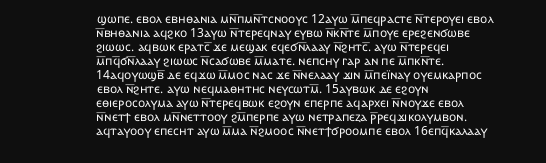ϣⲱⲡⲉ. ⲉⲃⲟⲗ ⲉⲃⲏⲑⲁⲛⲓⲁ ⲙⲛ̅ⲡⲙⲛ̅ⲧⲥⲛⲟⲟⲩⲥ 12ⲁⲩⲱ ⲙ̅ⲡⲉϥⲣⲁⲥⲧⲉ ⲛ̅ⲧⲉⲣⲟⲩⲉⲓ ⲉⲃⲟⲗ ⲛ̅ⲃⲏⲑⲁⲛⲓⲁ ⲁϥϩⲕⲟ 13ⲁⲩⲱ ⲛ̅ⲧⲉⲣⲉϥⲛⲁⲩ ⲉⲩⲃⲱ ⲛ̅ⲕⲛ̅ⲧⲉ ⲙ̅ⲡⲟⲩⲉ ⲉⲣⲉϩⲉⲛϭⲱⲃⲉ ϩⲓⲱⲱⲥ. ⲁϥⲃⲱⲕ ⲉⲣⲁⲧⲥ̅ ϫⲉ ⲙⲉϣⲁⲕ ⲉϥⲉϭⲛ̅ⲗⲁⲁⲩ ⲛ̅ϩⲏⲧⲥ̅. ⲁⲩⲱ ⲛ̅ⲧⲉⲣⲉϥⲉⲓ ⲙ̅ⲡϥ̅ϭⲛ̅ⲗⲁⲁⲩ ϩⲓⲱⲱⲥ ⲛ̅ⲥⲁϭⲱⲃⲉ ⲙ̅ⲙⲁⲧⲉ. ⲛⲉⲡⲥⲏⲩ ⲅⲁⲣ ⲁⲛ ⲡⲉ ⲙ̅ⲡⲕⲛ̅ⲧⲉ. 14ⲁϥⲟⲩⲱϣⲃ̅ ⲇⲉ ⲉϥϫⲱ ⲙ̅ⲙⲟⲥ ⲛⲁⲥ ϫⲉ ⲛ̅ⲛⲉⲗⲁⲁⲩ ϫⲓⲛ ⲙ̅ⲡⲉⲓ̈ⲛⲁⲩ ⲟⲩⲉⲙⲕⲁⲣⲡⲟⲥ ⲉⲃⲟⲗ ⲛ̅ϩⲏⲧⲉ. ⲁⲩⲱ ⲛⲉϥⲙⲁⲑⲏⲧⲏⲥ ⲛⲉⲩⲥⲱⲧⲙ̅. 15ⲁⲩⲃⲱⲕ ⲇⲉ ⲉϩⲟⲩⲛ ⲉⲑⲓⲉⲣⲟⲥⲟⲗⲩⲙⲁ ⲁⲩⲱ ⲛ̅ⲧⲉⲣⲉϥⲃⲱⲕ ⲉϩⲟⲩⲛ ⲉⲡⲉⲣⲡⲉ ⲁϥⲁⲣⲭⲉⲓ ⲛ̅ⲛⲟⲩϫⲉ ⲉⲃⲟⲗ ⲛ̅ⲛⲉⲧϯ ⲉⲃⲟⲗ ⲙⲛ̅ⲛⲉⲧⲧⲟⲟⲩ ϩⲙ̅ⲡⲉⲣⲡⲉ ⲁⲩⲱ ⲛⲉⲧⲣⲁⲡⲉⲍⲁ ⲣ̅ⲣⲉϥϫⲓⲕⲟⲗⲩⲙⲃⲟⲛ. ⲁϥⲧⲁⲩⲟⲟⲩ ⲉⲡⲉⲥⲏⲧ ⲁⲩⲱ ⲙ̅ⲙⲁ ⲛ̅ϩⲙⲟⲟⲥ ⲛ̅ⲛⲉⲧϯϭⲣⲟⲟⲙⲡⲉ ⲉⲃⲟⲗ 16ⲉⲡϥ̅ⲕⲁⲗⲁⲁⲩ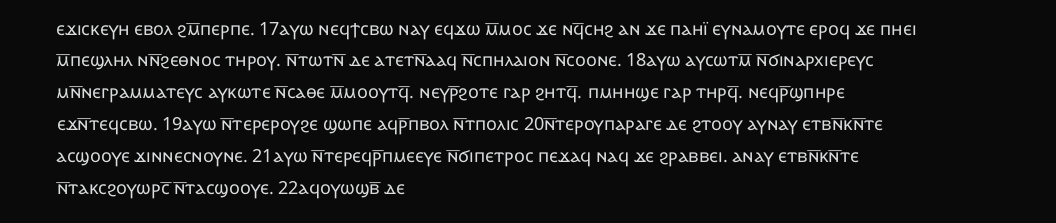ⲉϫⲓⲥⲕⲉⲩⲏ ⲉⲃⲟⲗ ϩⲙ̅ⲡⲉⲣⲡⲉ. 17ⲁⲩⲱ ⲛⲉϥϯⲥⲃⲱ ⲛⲁⲩ ⲉϥϫⲱ ⲙ̅ⲙⲟⲥ ϫⲉ ⲛϥ̅ⲥⲏϩ ⲁⲛ ϫⲉ ⲡⲁⲏⲓ̈ ⲉⲩⲛⲁⲙⲟⲩⲧⲉ ⲉⲣⲟϥ ϫⲉ ⲡⲏⲉⲓ ⲙ̅ⲡⲉϣⲗⲏⲗ ⲛⲛ̅ϩⲉⲑⲛⲟⲥ ⲧⲏⲣⲟⲩ. ⲛ̅ⲧⲱⲧⲛ̅ ⲇⲉ ⲁⲧⲉⲧⲛ̅ⲁⲁϥ ⲛ̅ⲥⲡⲏⲗⲁⲓⲟⲛ ⲛ̅ⲥⲟⲟⲛⲉ. 18ⲁⲩⲱ ⲁⲩⲥⲱⲧⲙ̅ ⲛ̅ϭⲓⲛⲁⲣⲭⲓⲉⲣⲉⲩⲥ ⲙⲛ̅ⲛⲉⲅⲣⲁⲙⲙⲁⲧⲉⲩⲥ ⲁⲩⲕⲱⲧⲉ ⲛ̅ⲥⲁⲑⲉ ⲙ̅ⲙⲟⲟⲩⲧϥ̅. ⲛⲉⲩⲣ̅ϩⲟⲧⲉ ⲅⲁⲣ ϩⲏⲧϥ̅. ⲡⲙⲏⲏϣⲉ ⲅⲁⲣ ⲧⲏⲣϥ̅. ⲛⲉϥⲣ̅ϣⲡⲏⲣⲉ ⲉϫⲛ̅ⲧⲉϥⲥⲃⲱ. 19ⲁⲩⲱ ⲛ̅ⲧⲉⲣⲉⲣⲟⲩϩⲉ ϣⲱⲡⲉ ⲁϥⲣ̅ⲡⲃⲟⲗ ⲛ̅ⲧⲡⲟⲗⲓⲥ 20ⲛ̅ⲧⲉⲣⲟⲩⲡⲁⲣⲁⲅⲉ ⲇⲉ ϩⲧⲟⲟⲩ ⲁⲩⲛⲁⲩ ⲉⲧⲃⲛ̅ⲕⲛ̅ⲧⲉ ⲁⲥϣⲟⲟⲩⲉ ϫⲓⲛⲛⲉⲥⲛⲟⲩⲛⲉ. 21ⲁⲩⲱ ⲛ̅ⲧⲉⲣⲉϥⲣ̅ⲡⲙⲉⲉⲩⲉ ⲛ̅ϭⲓⲡⲉⲧⲣⲟⲥ ⲡⲉϫⲁϥ ⲛⲁϥ ϫⲉ ϩⲣⲁⲃⲃⲉⲓ. ⲁⲛⲁⲩ ⲉⲧⲃⲛ̅ⲕⲛ̅ⲧⲉ ⲛ̅ⲧⲁⲕⲥϩⲟⲩⲱⲣⲥ̅ ⲛ̅ⲧⲁⲥϣⲟⲟⲩⲉ. 22ⲁϥⲟⲩⲱϣⲃ̅ ⲇⲉ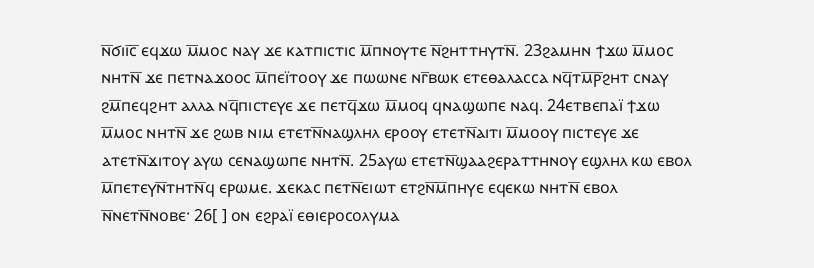ⲛ̅ϭⲓⲓ̅ⲥ̅ ⲉϥϫⲱ ⲙ̅ⲙⲟⲥ ⲛⲁⲩ ϫⲉ ⲕⲁⲧⲡⲓⲥⲧⲓⲥ ⲙ̅ⲡⲛⲟⲩⲧⲉ ⲛ̅ϩⲏⲧⲧⲏⲩⲧⲛ̅. 23ϩⲁⲙⲏⲛ ϯϫⲱ ⲙ̅ⲙⲟⲥ ⲛⲏⲧⲛ̅ ϫⲉ ⲡⲉⲧⲛⲁϫⲟⲟⲥ ⲙ̅ⲡⲉⲓ̈ⲧⲟⲟⲩ ϫⲉ ⲡⲱⲱⲛⲉ ⲛⲅ̅ⲃⲱⲕ ⲉⲧⲉⲑⲁⲗⲁⲥⲥⲁ ⲛϥ̅ⲧⲙ̅ⲣ̅ϩⲏⲧ ⲥⲛⲁⲩ ϩⲙ̅ⲡⲉϥϩⲏⲧ ⲁⲗⲗⲁ ⲛϥ̅ⲡⲓⲥⲧⲉⲩⲉ ϫⲉ ⲡⲉⲧϥ̅ϫⲱ ⲙ̅ⲙⲟϥ ϥⲛⲁϣⲱⲡⲉ ⲛⲁϥ. 24ⲉⲧⲃⲉⲡⲁⲓ̈ ϯϫⲱ ⲙ̅ⲙⲟⲥ ⲛⲏⲧⲛ̅ ϫⲉ ϩⲱⲃ ⲛⲓⲙ ⲉⲧⲉⲧⲛ̅ⲛⲁϣⲗⲏⲗ ⲉⲣⲟⲟⲩ ⲉⲧⲉⲧⲛ̅ⲁⲓⲧⲓ ⲙ̅ⲙⲟⲟⲩ ⲡⲓⲥⲧⲉⲩⲉ ϫⲉ ⲁⲧⲉⲧⲛ̅ϫⲓⲧⲟⲩ ⲁⲩⲱ ⲥⲉⲛⲁϣⲱⲡⲉ ⲛⲏⲧⲛ̅. 25ⲁⲩⲱ ⲉⲧⲉⲧⲛ̅ϣⲁⲁϩⲉⲣⲁⲧⲧⲏⲛⲟⲩ ⲉϣⲗⲏⲗ ⲕⲱ ⲉⲃⲟⲗ ⲙ̅ⲡⲉⲧⲉⲩⲛ̅ⲧⲏⲧⲛ̅ϥ ⲉⲣⲱⲙⲉ. ϫⲉⲕⲁⲥ ⲡⲉⲧⲛ̅ⲉⲓⲱⲧ ⲉⲧϩⲛ̅ⲙ̅ⲡⲏⲩⲉ ⲉϥⲉⲕⲱ ⲛⲏⲧⲛ̅ ⲉⲃⲟⲗ ⲛ̅ⲛⲉⲧⲛ̅ⲛⲟⲃⲉ· 26[ ] ⲟⲛ ⲉϩⲣⲁⲓ̈ ⲉⲑⲓⲉⲣⲟⲥⲟⲗⲩⲙⲁ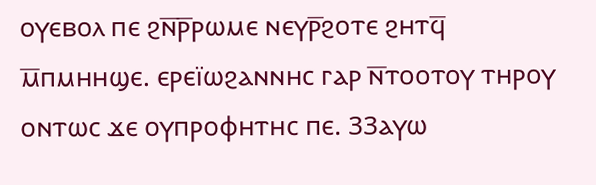ⲟⲩⲉⲃⲟⲗ ⲡⲉ ϩⲛ̅ⲣ̅ⲣⲱⲙⲉ ⲛⲉⲩⲣ̅ϩⲟⲧⲉ ϩⲏⲧϥ̅ ⲙ̅ⲡⲙⲏⲏϣⲉ. ⲉⲣⲉⲓ̈ⲱϩⲁⲛⲛⲏⲥ ⲅⲁⲣ ⲛ̅ⲧⲟⲟⲧⲟⲩ ⲧⲏⲣⲟⲩ ⲟⲛⲧⲱⲥ ϫⲉ ⲟⲩⲡⲣⲟⲫⲏⲧⲏⲥ ⲡⲉ. 33ⲁⲩⲱ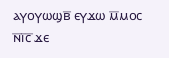ⲁⲩⲟⲩⲱϣⲃ̅ ⲉⲩϫⲱ ⲙ̅ⲙⲟⲥ ⲛ̅ⲓ̅ⲥ̅ ϫⲉ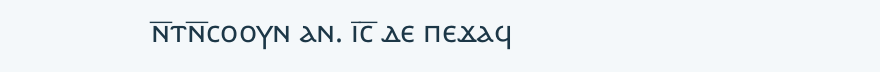ⲛ̅ⲧⲛ̅ⲥⲟⲟⲩⲛ ⲁⲛ. ⲓ̅ⲥ̅ ⲇⲉ ⲡⲉϫⲁϥ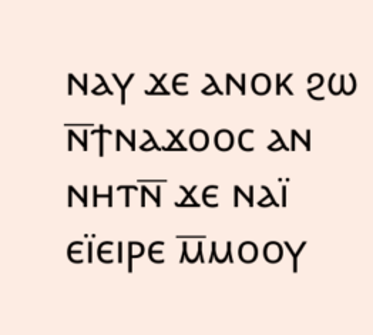ⲛⲁⲩ ϫⲉ ⲁⲛⲟⲕ ϩⲱ ⲛ̅ϯⲛⲁϫⲟⲟⲥ ⲁⲛ ⲛⲏⲧⲛ̅ ϫⲉ ⲛⲁⲓ̈ ⲉⲓ̈ⲉⲓⲣⲉ ⲙ̅ⲙⲟⲟⲩ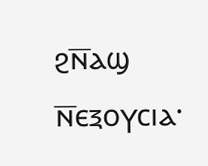ϩⲛ̅ⲁϣ ⲛ̅ⲉⲝⲟⲩⲥⲓⲁ·